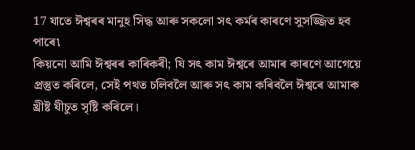17 যাতে ঈশ্বৰৰ মানুহ সিদ্ধ আৰু সকলো সৎ কর্মৰ কাৰণে সুসজ্জিত হব পাৰে৷
কিয়নো আমি ঈশ্বৰৰ কাৰিকৰী; যি সৎ কাম ঈশ্বৰে আমাৰ কাৰণে আগেয়ে প্রস্তুত কৰিলে, সেই পথত চলিবলৈ আৰু সৎ কাম কৰিবলৈ ঈশ্বৰে আমাক খ্রীষ্ট যীচুত সৃষ্টি কৰিলে।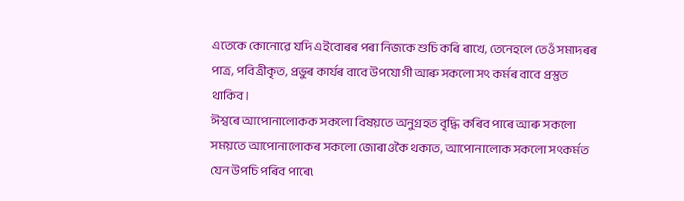এতেকে কোনোৱে যদি এইবোৰৰ পৰা নিজকে শুচি কৰি ৰাখে, তেনেহলে তেওঁ সমাদৰৰ পাত্ৰ, পবিত্ৰীকৃত, প্ৰভুৰ কার্যৰ বাবে উপযোগী আৰু সকলো সৎ কর্মৰ বাবে প্ৰস্তুত থাকিব।
ঈশ্বৰে আপোনালোকক সকলো বিষয়তে অনুগ্ৰহত বৃদ্ধি কৰিব পাৰে আৰু সকলো সময়তে আপোনালোকৰ সকলো জোৰাওকৈ থকাত, আপোনালোক সকলো সৎকৰ্মত যেন উপচি পৰিব পাৰে৷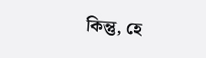কিন্তু, হে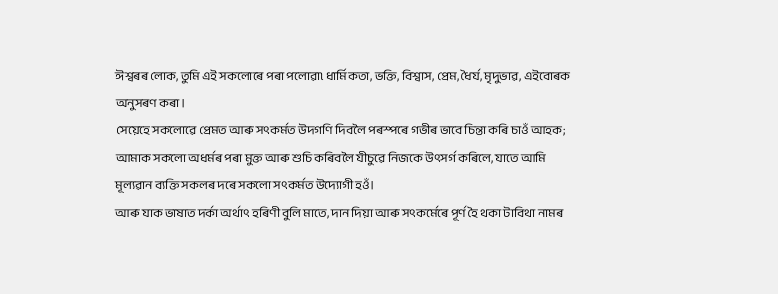ঈশ্বৰৰ লোক, তুমি এই সকলোৰে পৰা পলোৱা৷ ধাৰ্মিকতা, ভক্তি, বিশ্বাস, প্ৰেম, ধৈৰ্য, মৃদুভাৱ, এইবোৰক অনুসৰণ কৰা।
সেয়েহে সকলোৱে প্ৰেমত আৰু সৎকৰ্মত উদগণি দিবলৈ পৰস্পৰে গভীৰ ভাবে চিন্তা কৰি চাওঁ আহক;
আমাক সকলো অধৰ্মৰ পৰা মুক্ত আৰু শুচি কৰিবলৈ যীচুৱে নিজকে উৎসর্গ কৰিলে, যাতে আমি মূল্যৱান ব্যক্তি সকলৰ দৰে সকলো সৎকর্মত উদ্যোগী হওঁ।
আৰু যাক ভাষাত দৰ্কা অৰ্থাৎ হৰিণী বুলি মাতে, দান দিয়া আৰু সৎকৰ্মেৰে পূৰ্ণ হৈ থকা টাবিথা নামৰ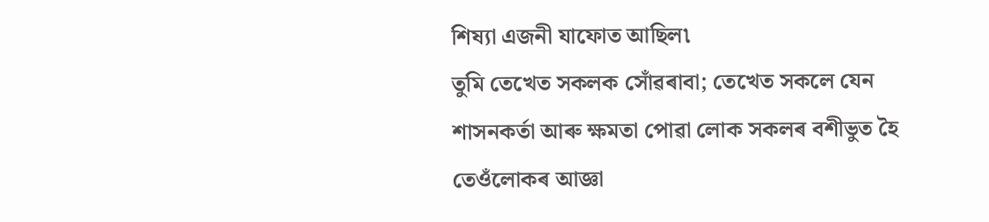শিষ্যা এজনী যাফোত আছিল৷
তুমি তেখেত সকলক সোঁৱৰাবা; তেখেত সকলে যেন শাসনকৰ্তা আৰু ক্ষমতা পোৱা লোক সকলৰ বশীভুত হৈ তেওঁলোকৰ আজ্ঞা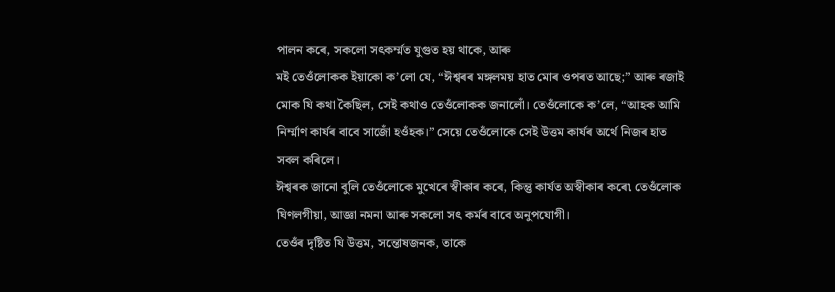পালন কৰে, সকলো সৎকর্ম্মত যুগুত হয় থাকে, আৰু
মই তেওঁলোকক ইয়াকো ক’লো যে, “ঈশ্বৰৰ মঙ্গলময় হাত মোৰ ওপৰত আছে;” আৰু ৰজাই মোক যি কথা কৈছিল, সেই কথাও তেওঁলোকক জনালোঁ। তেওঁলোকে ক’লে, “আহক আমি নিৰ্ম্মাণ কাৰ্যৰ বাবে সাজোঁ হওঁহক।” সেয়ে তেওঁলোকে সেই উত্তম কাৰ্যৰ অৰ্থে নিজৰ হাত সবল কৰিলে।
ঈশ্বৰক জানো বুলি তেওঁলোকে মুখেৰে স্বীকাৰ কৰে, কিন্তু কার্যত অস্বীকাৰ কৰে৷ তেওঁলোক ঘিণলগীয়া, আজ্ঞা নমনা আৰু সকলো সৎ কর্মৰ বাবে অনুপযোগী।
তেওঁৰ দৃষ্টিত যি উত্তম, সন্তোষজনক, তাকে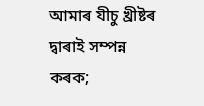আমাৰ যীচু খ্ৰীষ্টৰ দ্বাৰাই সম্পন্ন কৰক;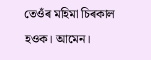তেওঁৰ মহিমা চিৰকাল হওক। আমেন।